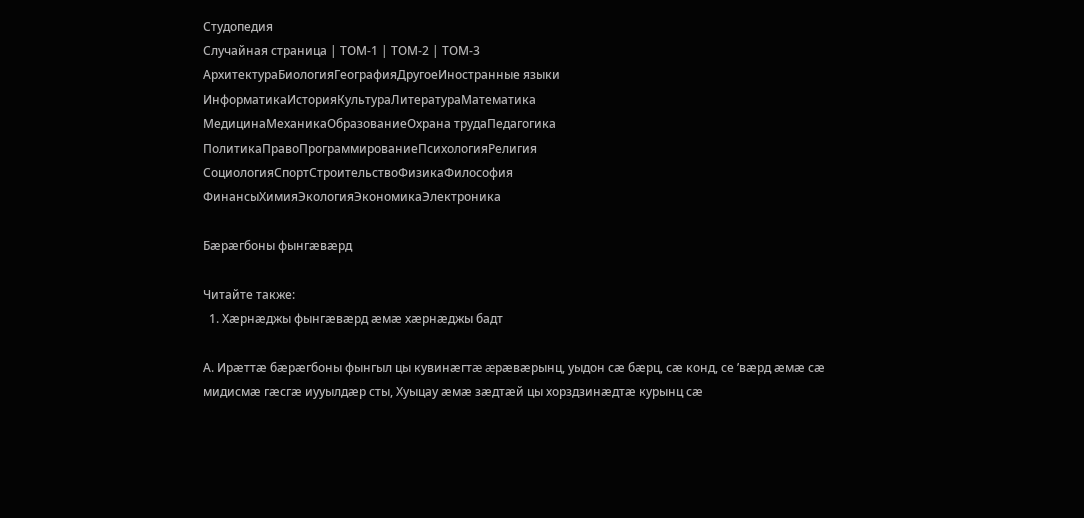Студопедия
Случайная страница | ТОМ-1 | ТОМ-2 | ТОМ-3
АрхитектураБиологияГеографияДругоеИностранные языки
ИнформатикаИсторияКультураЛитератураМатематика
МедицинаМеханикаОбразованиеОхрана трудаПедагогика
ПолитикаПравоПрограммированиеПсихологияРелигия
СоциологияСпортСтроительствоФизикаФилософия
ФинансыХимияЭкологияЭкономикаЭлектроника

Бæрæгбоны фынгæвæрд

Читайте также:
  1. Хæрнæджы фынгæвæрд æмæ хæрнæджы бадт

А. Ирæттæ бæрæгбоны фынгыл цы кувинæгтæ æрæвæрынц, уыдон сæ бæрц, сæ конд, се ’вæрд æмæ сæ мидисмæ гæсгæ иууылдæр сты, Хуыцау æмæ зæдтæй цы хорздзинæдтæ курынц сæ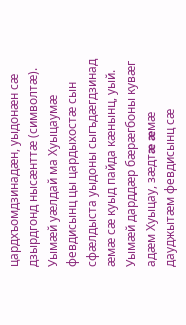цардхъомдзинадæн, уыдонæн сæ дзырдгонд нысæнттæ (символтæ). Уымæй уæлдай ма Хуыцаумæ февдисынц цы цардыхостæ сын сфæлдыста уыдоны сыгъдæгдзинад æмæ сæ куыд пайда кæнынц, уый. Уымæй дарддæр бæрæгбоны кувæг адæм Хуыцау, зæдтæ æмæ дауджытæм февдисынц сæ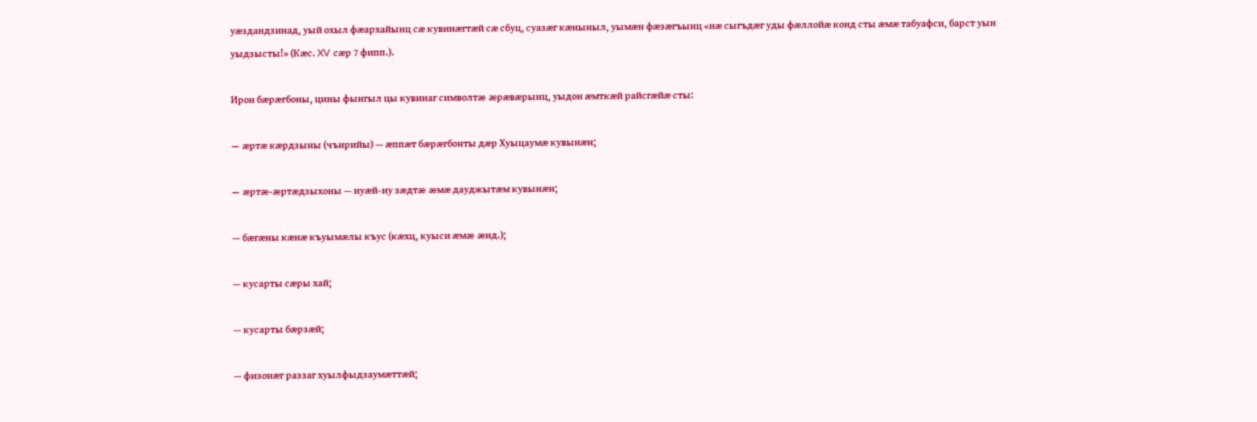уæздандзинад, уый охыл фæархайынц сæ кувинæгтæй сæ сбуц, суазæг кæныныл, уымæн фæзæгъынц «нæ сыгъдæг уды фæллойæ конд сты æмæ табуафси, барст уын уыдзысты!» (Кæс. XV сæр 7 фипп.).

Ирон бæрæгбоны, цины фынгыл цы кувинаг символтæ æрæвæрынц, уыдон æмткæй райсгæйæ сты:

— æртæ кæрдзыны (чъирийы) — æппæт бæрæгбонты дæр Хуыцаумæ кувынæн;

— æртæ-æртæдзыхоны — иуæй-иу зæдтæ æмæ дауджытæм кувынæн;

— бæгæны кæнæ къуымæлы къус (кæхц, куыси æмæ æнд.);

— кусарты сæры хай;

— кусарты бæрзæй;

— физонæг раззаг хуылфыдзаумæттæй;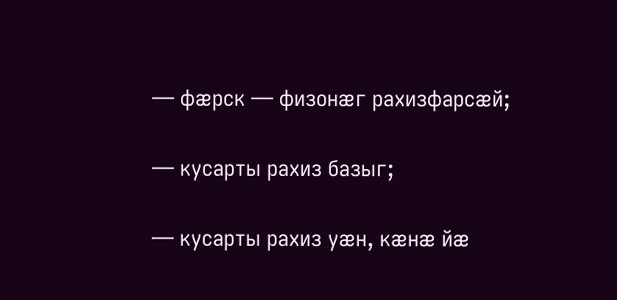— фæрск — физонæг рахизфарсæй;

— кусарты рахиз базыг;

— кусарты рахиз уæн, кæнæ йæ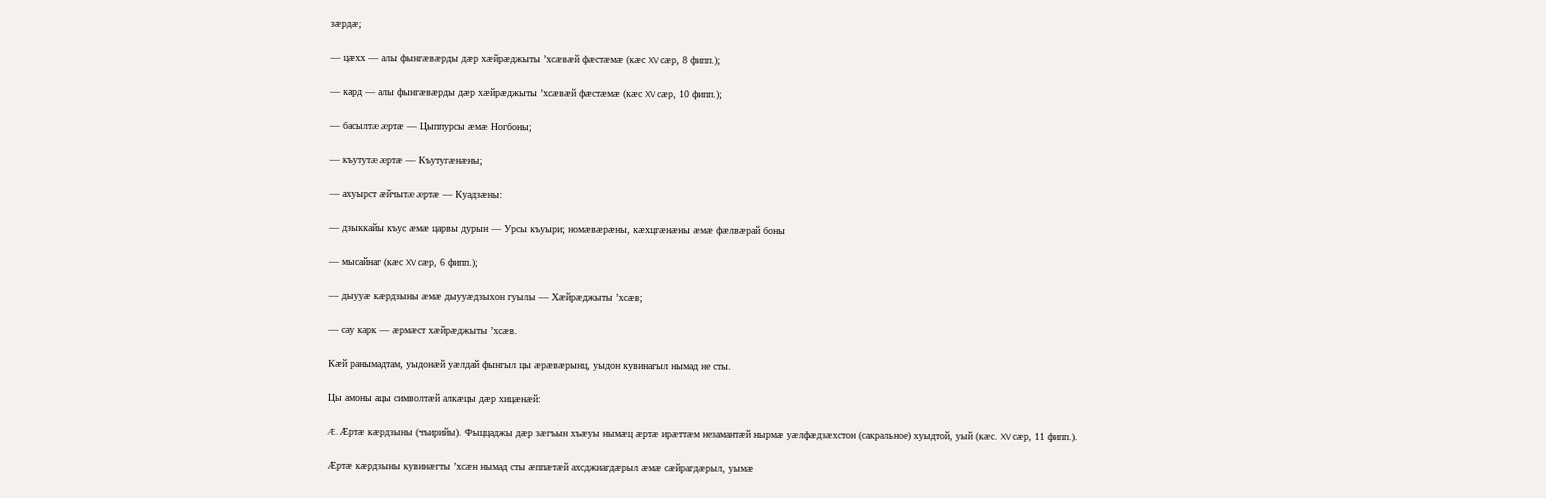зæрдæ;

— цæхх — алы фынгæвæрды дæр хæйрæджыты ’хсæвæй фæстæмæ (кæс XV сæр, 8 фипп.);

— кард — алы фынгæвæрды дæр хæйрæджыты ’хсæвæй фæстæмæ (кæс XV сæр, 10 фипп.);

— басылтæ æртæ — Цыппурсы æмæ Ногбоны;

— къутутæ æртæ — Къутугæнæны;

— ахуырст æйчытæ æртæ — Куадзæны:

— дзыккайы къус æмæ царвы дурын — Урсы къуыри; номæвæрæны, кæхцгæнæны æмæ фæлвæрай боны

— мысайнаг (кæс XV сæр, 6 фипп.);

— дыууæ кæрдзыны æмæ дыууæдзыхон гуылы — Хæйрæджыты ’хсæв;

— сау карк — æрмæст хæйрæджыты ’хсæв.

Кæй ранымадтам, уыдонæй уæлдай фынгыл цы æрæвæрынц, уыдон кувинагыл нымад не сты.

Цы амоны ацы символтæй алкæцы дæр хицæнæй:

Æ. Æртæ кæрдзыны (чъирийы). Фыццаджы дæр зæгъын хъæуы нымæц æртæ ирæттæм незамантæй нырмæ уæлфæдзæхстон (сакральное) хуыдтой, уый (кæс. XV сæр, 11 фипп.).

Æртæ кæрдзыны кувинæгты ’хсæн нымад сты æппæтæй ахсджиагдæрыл æмæ сæйрагдæрыл, уымæ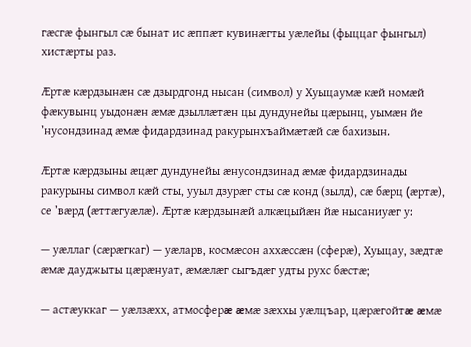гæсгæ фынгыл сæ бынат ис æппæт кувинæгты уæлейы (фыццаг фынгыл) хистæрты раз.

Æртæ кæрдзынæн сæ дзырдгонд нысан (символ) у Хуыцаумæ кæй номæй фæкувынц уыдонæн æмæ дзыллæтæн цы дундунейы цæрынц, уымæн йе ’нусондзинад æмæ фидардзинад ракурынхъаймæтæй сæ бахизын.

Æртæ кæрдзыны æцæг дундунейы æнусондзинад æмæ фидардзинады ракурыны символ кæй сты, ууыл дзурæг сты сæ конд (зылд), сæ бæрц (æртæ), се ’вæрд (æттæгуæлæ). Æртæ кæрдзынæй алкæцыйæн йæ нысаниуæг у:

— уæллаг (сæрæгкаг) — уæларв, космæсон аххæссæн (сферæ), Хуыцау, зæдтæ æмæ дауджыты цæрæнуат, æмæлæг сыгъдæг удты рухс бæстæ;

— астæуккаг — уæлзæхх, атмосферæ æмæ зæххы уæлцъар, цæрæгойтæ æмæ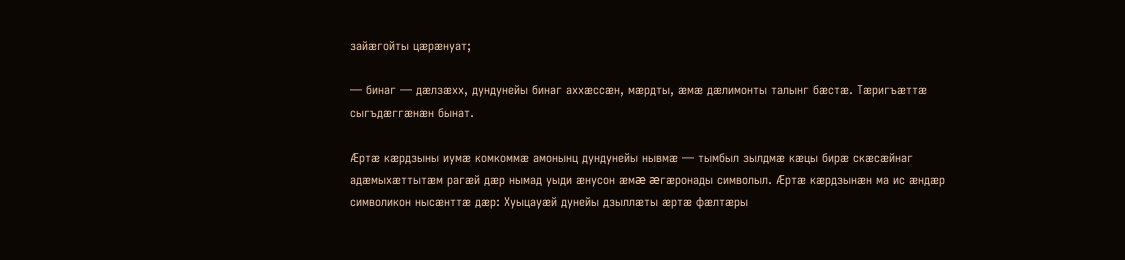зайæгойты цæрæнуат;

— бинаг — дæлзæхх, дундунейы бинаг аххæссæн, мæрдты, æмæ дæлимонты талынг бæстæ. Тæригъæттæ сыгъдæггæнæн бынат.

Æртæ кæрдзыны иумæ комкоммæ амонынц дундунейы нывмæ — тымбыл зылдмæ кæцы бирæ скæсæйнаг адæмыхæттытæм рагæй дæр нымад уыди æнусон æмæ æгæронады символыл. Æртæ кæрдзынæн ма ис æндæр символикон нысæнттæ дæр: Хуыцауæй дунейы дзыллæты æртæ фæлтæры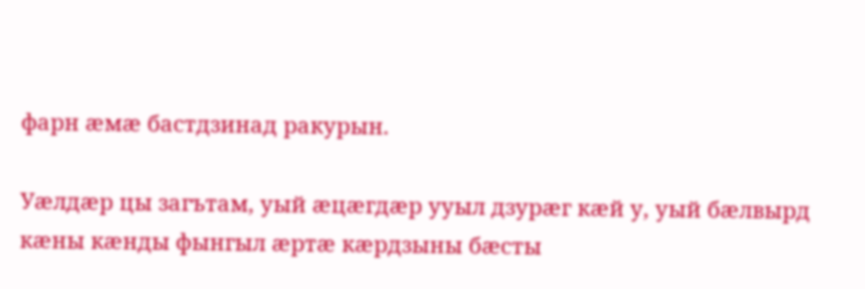фарн æмæ бастдзинад ракурын.

Уæлдæр цы загътам, уый æцæгдæр ууыл дзурæг кæй у, уый бæлвырд кæны кæнды фынгыл æртæ кæрдзыны бæсты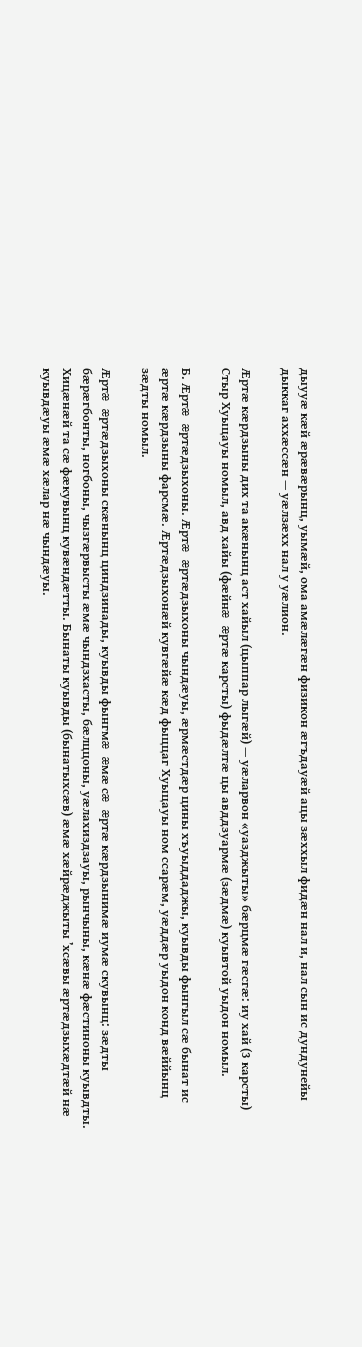дыууæ кæй æрæвæрынц, уымæй, ома амæлæгæн физикон æгъдауæй ацы зæххыл фидæн нал и, нал сын ис дундунейы дыккаг аххæссæн — уæлзæхх нал у уæлион.

Æртæ кæрдзыны дих та акæнынц аст хайыл (цыппар лыгæй) — уæларвон «уазджыты» бæрцмæ гæсгæ: иу хай (3 карсты) Стыр Хуыцауы номыл, авд хайы (фæйнæ æртæ карсты) фыдæлтæ цы авддзуармæ (зæдмæ) куывтой уыдон номыл.

Б. Æртæ æртæдзыхоны. Æртæ æртæдзыхоны чындæуы, æрмæстдæр цины хъуыддаджы, куывды фынгыл сæ бынат ис æртæ кæрдзыны фарсмæ. Æртæдзыхонæй кувгæйæ кæд фыццаг Хуыцауы ном ссарæм, уæддæр уыдон конд вæййынц зæдты номыл.

Æртæ æртæдзыхоны скæнынц циндзинады, куывды фынгмæ æмæ сæ æртæ кæрдзынимæ иумæ скувынц: зæдты бæрæгбонты, ногбоны, чызгæрвысты æмæ чындзхасты, бæлццоны, уæлахиздзауы, рынчыны, кæнæ фæстиноны куывдты. Хицæнæй та сæ фæкувынц кувæндæтты. Бынаты куывды (бынатыхсæв) æмæ хæйрæджыты ’хсæвы æртæдзыхæдтæй нæ куывдæуы æмæ хæлар нæ чындæуы.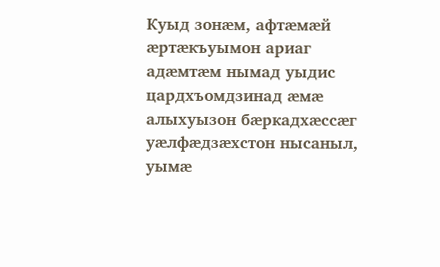Куыд зонæм, афтæмæй æртæкъуымон ариаг адæмтæм нымад уыдис цардхъомдзинад æмæ алыхуызон бæркадхæссæг уæлфæдзæхстон нысаныл, уымæ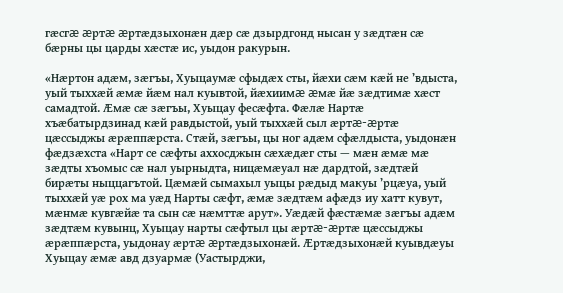гæсгæ æртæ æртæдзыхонæн дæр сæ дзырдгонд нысан у зæдтæн сæ бæрны цы царды хæстæ ис, уыдон ракурын.

«Нæртон адæм, зæгъы, Хуыцаумæ сфыдæх сты, йæхи сæм кæй не ’вдыста, уый тыххæй æмæ йæм нал куывтой, йæхиимæ æмæ йæ зæдтимæ хæст самадтой. Æмæ сæ зæгъы, Хуыцау фесæфта. Фæлæ Нартæ хъæбатырдзинад кæй равдыстой, уый тыххæй сыл æртæ-æртæ цæссыджы æрæппæрста. Стæй, зæгъы, цы ног адæм сфæлдыста, уыдонæн фæдзæхста «Нарт се сæфты аххосджын сæхæдæг сты — мæн æмæ мæ зæдты хъомыс сæ нал уырныдта, ницæмæуал нæ дардтой, зæдтæй бирæты ныццагътой. Цæмæй сымахыл уыцы рæдыд макуы ’рцæуа, уый тыххæй уæ рох ма уæд Нарты сæфт, æмæ зæдтæм афæдз иу хатт кувут, мæнмæ кувгæйæ та сын сæ нæмттæ арут». Уæдæй фæстæмæ зæгъы адæм зæдтæм кувынц, Хуыцау нарты сæфтыл цы æртæ-æртæ цæссыджы æрæппæрста, уыдонау æртæ æртæдзыхонæй. Æртæдзыхонæй куывдæуы Хуыцау æмæ авд дзуармæ (Уастырджи,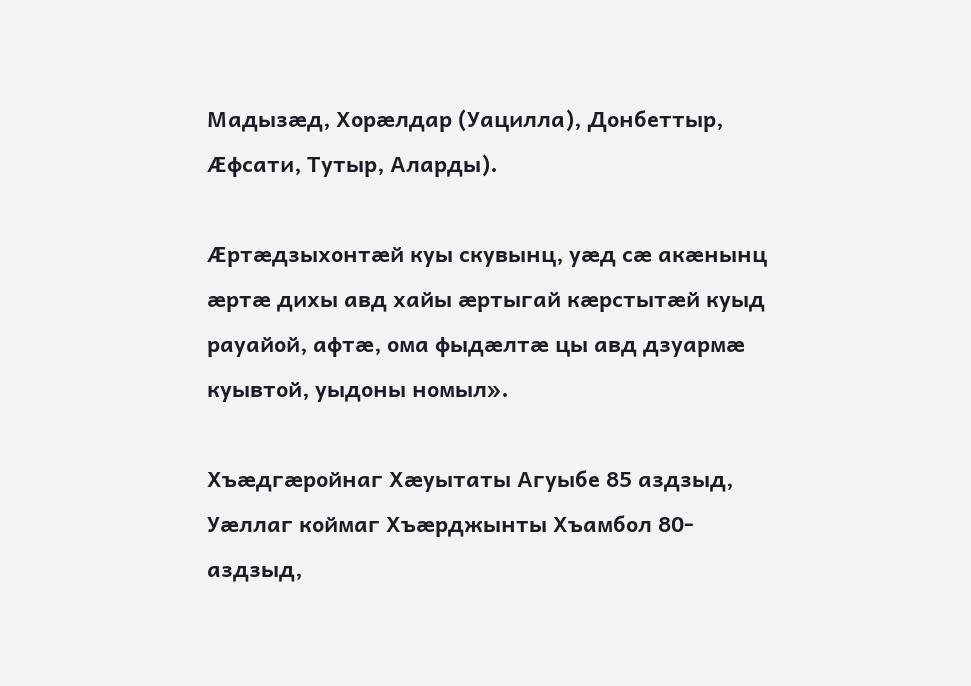Мадызæд, Хорæлдар (Уацилла), Донбеттыр, Æфсати, Тутыр, Аларды).

Æртæдзыхонтæй куы скувынц, уæд сæ акæнынц æртæ дихы авд хайы æртыгай кæрстытæй куыд рауайой, афтæ, ома фыдæлтæ цы авд дзуармæ куывтой, уыдоны номыл».

Хъæдгæройнаг Хæуытаты Агуыбе 85 аздзыд, Уæллаг коймаг Хъæрджынты Хъамбол 80-аздзыд,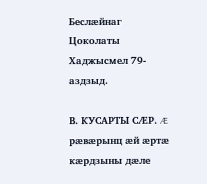Беслæйнаг Цоколаты Хаджысмел 79-аздзыд.

В. КУСАРТЫ СÆР. Æ рæвæрынц æй æртæ кæрдзыны дæле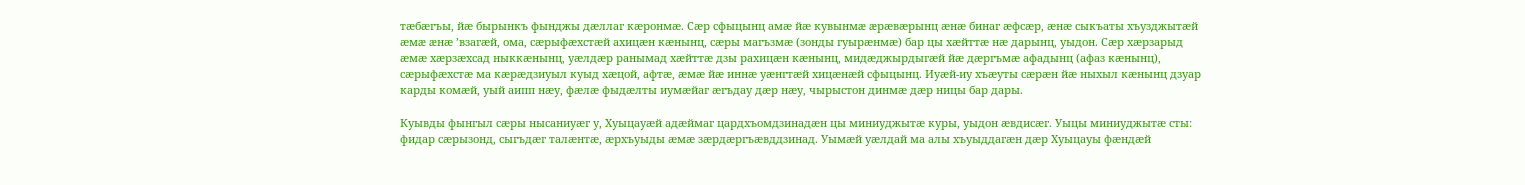тæбæгъы, йæ бырынкъ фынджы дæллаг кæронмæ. Сæр сфыцынц амæ йæ кувынмæ æрæвæрынц æнæ бинаг æфсæр, æнæ сыкъаты хъузджытæй æмæ æнæ ’взагæй, ома, сæрыфæхстæй ахицæн кæнынц, сæры магъзмæ (зонды гуырæнмæ) бар цы хæйттæ нæ дарынц, уыдон. Сæр хæрзарыд æмæ хæрзæхсад ныккæнынц, уæлдæр ранымад хæйттæ дзы рахицæн кæнынц, мидæджырдыгæй йæ дæргъмæ афадынц (афаз кæнынц), сæрыфæхстæ ма кæрæдзиуыл куыд хæцой, афтæ, æмæ йæ иннæ уæнгтæй хицæнæй сфыцынц. Иуæй-иу хъæуты сæрæн йæ ныхыл кæнынц дзуар карды комæй, уый аипп нæу, фæлæ фыдæлты иумæйаг æгъдау дæр нæу, чырыстон динмæ дæр ницы бар дары.

Куывды фынгыл сæры нысаниуæг у, Хуыцауæй адæймаг цардхъомдзинадæн цы миниуджытæ куры, уыдон æвдисæг. Уыцы миниуджытæ сты: фидар сæрызонд, сыгъдæг талæнтæ, æрхъуыды æмæ зæрдæргъæвддзинад. Уымæй уæлдай ма алы хъуыддагæн дæр Хуыцауы фæндæй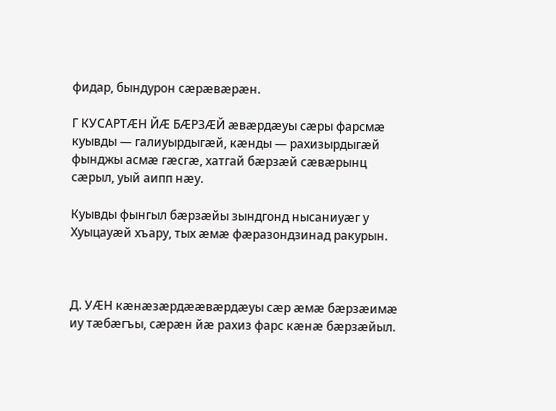фидар, бындурон сæрæвæрæн.

Г КУСАРТÆН ЙÆ БÆРЗÆЙ æвæрдæуы сæры фарсмæ куывды — галиуырдыгæй, кæнды — рахизырдыгæй фынджы асмæ гæсгæ, хатгай бæрзæй сæвæрынц сæрыл, уый аипп нæу.

Куывды фынгыл бæрзæйы зындгонд нысаниуæг у Хуыцауæй хъару, тых æмæ фæразондзинад ракурын.



Д. УÆН кæнæзæрдææвæрдæуы сæр æмæ бæрзæимæ иу тæбæгъы, сæрæн йæ рахиз фарс кæнæ бæрзæйыл.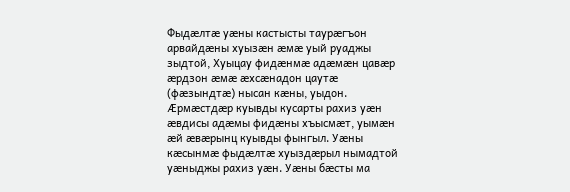Фыдæлтæ уæны кастысты таурæгъон арвайдæны хуызæн æмæ уый руаджы зыдтой, Хуыцау фидæнмæ адæмæн цавæр æрдзон æмæ æхсæнадон цаутæ (фæзындтæ) нысан кæны, уыдон. Æрмæстдæр куывды кусарты рахиз уæн æвдисы адæмы фидæны хъысмæт, уымæн æй æвæрынц куывды фынгыл. Уæны кæсынмæ фыдæлтæ хуыздæрыл нымадтой уæныджы рахиз уæн. Уæны бæсты ма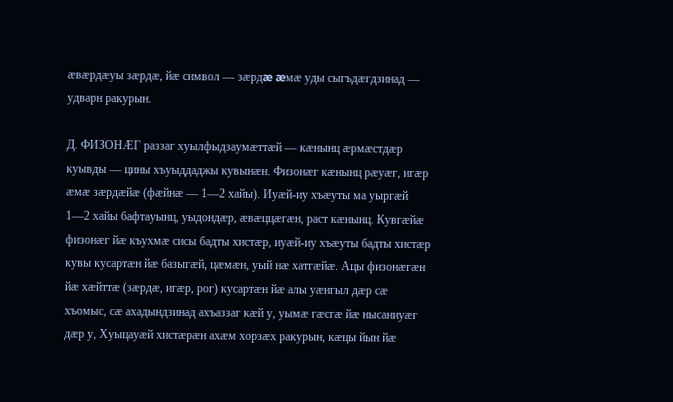æвæрдæуы зæрдæ, йæ символ — зæрдæ æмæ уды сыгъдæгдзинад — удварн ракурын.

Д. ФИЗОНÆГ раззаг хуылфыдзаумæттæй — кæнынц æрмæстдæр куывды — цины хъуыддаджы кувынæн. Физонæг кæнынц рæуæг, игæр æмæ зæрдæйæ (фæйнæ — 1—2 хайы). Иуæй-иу хъæуты ма уыргæй 1—2 хайы бафтауынц, уыдондæр, æвæццæгæн, раст кæнынц. Кувгæйæ физонæг йæ къухмæ сисы бадты хистæр, иуæй-иу хъæуты бадты хистæр кувы кусартæн йæ базыгæй, цæмæн, уый нæ хатгæйæ. Ацы физонæгæн йæ хæйттæ (зæрдæ, игæр, рог) кусартæн йæ алы уæнгыл дæр сæ хъомыс, сæ ахадындзинад ахъаззаг кæй у, уымæ гæсгæ йæ нысаниуæг дæр у, Хуыцауæй хистæрæн ахæм хорзæх ракурын, кæцы йын йæ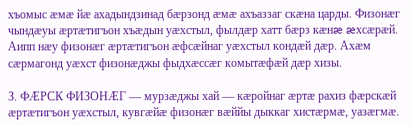хъомыс æмæ йæ ахадындзинад бæрзонд æмæ ахъаззаг скæна царды. Физонæг чындæуы æртæтигъон хъæдын уæхстыл, фылдæр хатт бæрз кæнæ æхсæрæй. Аипп нæу физонæг æртæтигъон æфсæйнаг уæхстыл кондæй дæр. Ахæм сæрмагонд уæхст физонæджы фыдхæссæг комытæфæй дæр хизы.

З. ФÆРСК ФИЗОНÆГ — мурзæджы хай — кæройнаг æртæ рахиз фæрскæй æртæтигъон уæхстыл, кувгæйæ физонæг вæййы дыккаг хистæрмæ, уазæгмæ.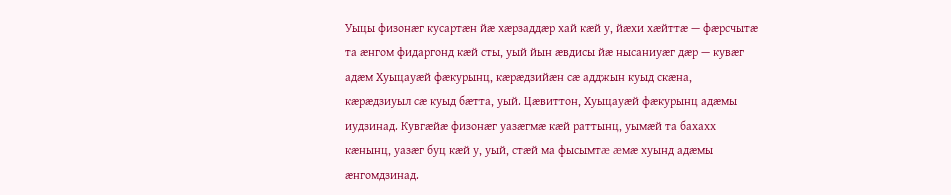Уыцы физонæг кусартæн йæ хæрзаддæр хай кæй у, йæхи хæйттæ — фæрсчытæ та æнгом фидаргонд кæй сты, уый йын æвдисы йæ нысаниуæг дæр — кувæг адæм Хуыцауæй фæкурынц, кæрæдзийæн сæ адджын куыд скæна, кæрæдзиуыл сæ куыд бæтта, уый. Цæвиттон, Хуыцауæй фæкурынц адæмы иудзинад. Кувгæйæ физонæг уазæгмæ кæй раттынц, уымæй та бахахх кæнынц, уазæг буц кæй у, уый, стæй ма фысымтæ æмæ хуынд адæмы æнгомдзинад.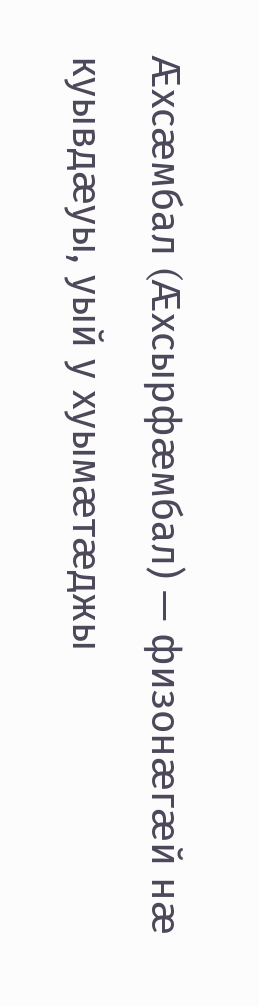Æхсæмбал (Æхсырфæмбал) — физонæгæй нæ куывдæуы, уый у хуымæтæджы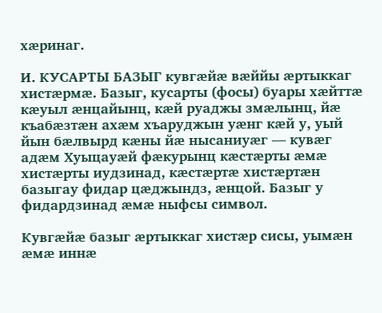хæринаг.

И. КУСАРТЫ БАЗЫГ кувгæйæ вæййы æртыккаг хистæрмæ. Базыг, кусарты (фосы) буары хæйттæ кæуыл æнцайынц, кæй руаджы змæлынц, йæ къабæзтæн ахæм хъаруджын уæнг кæй у, уый йын бæлвырд кæны йæ нысаниуæг — кувæг адæм Хуыцауæй фæкурынц кæстæрты æмæ хистæрты иудзинад, кæстæртæ хистæртæн базыгау фидар цæджындз, æнцой. Базыг у фидардзинад æмæ ныфсы символ.

Кувгæйæ базыг æртыккаг хистæр сисы, уымæн æмæ иннæ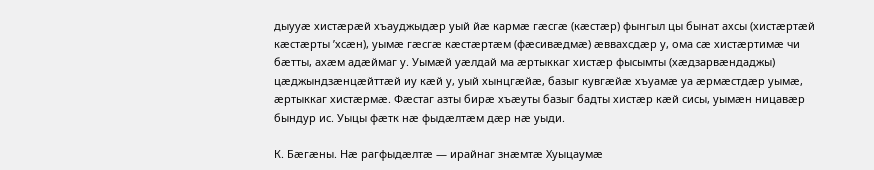дыууæ хистæрæй хъауджыдæр уый йæ кармæ гæсгæ (кæстæр) фынгыл цы бынат ахсы (хистæртæй кæстæрты ’хсæн), уымæ гæсгæ кæстæртæм (фæсивæдмæ) æввахсдæр у, ома сæ хистæртимæ чи бæтты, ахæм адæймаг у. Уымæй уæлдай ма æртыккаг хистæр фысымты (хæдзарвæндаджы) цæджындзæнцæйттæй иу кæй у, уый хынцгæйæ, базыг кувгæйæ хъуамæ уа æрмæстдæр уымæ, æртыккаг хистæрмæ. Фæстаг азты бирæ хъæуты базыг бадты хистæр кæй сисы, уымæн ницавæр бындур ис. Уыцы фæтк нæ фыдæлтæм дæр нæ уыди.

К. Бæгæны. Нæ рагфыдæлтæ — ирайнаг знæмтæ Хуыцаумæ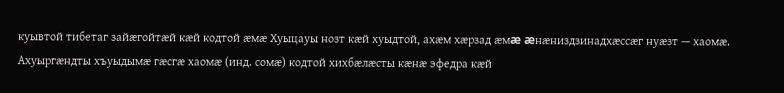куывтой тибетаг зайæгойтæй кæй кодтой æмæ Хуыцауы нозт кæй хуыдтой, ахæм хæрзад æмæ æнæниздзинадхæссæг нуæзт — хаомæ. Ахуыргæндты хъуыдымæ гæсгæ хаомæ (инд. сомæ) кодтой хихбæлæсты кæнæ эфедра кæй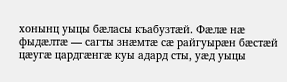хонынц уыцы бæласы къабузтæй. Фæлæ нæ фыдæлтæ — сагты знæмтæ сæ райгуырæн бæстæй цæугæ цардгæнгæ куы адард сты, уæд уыцы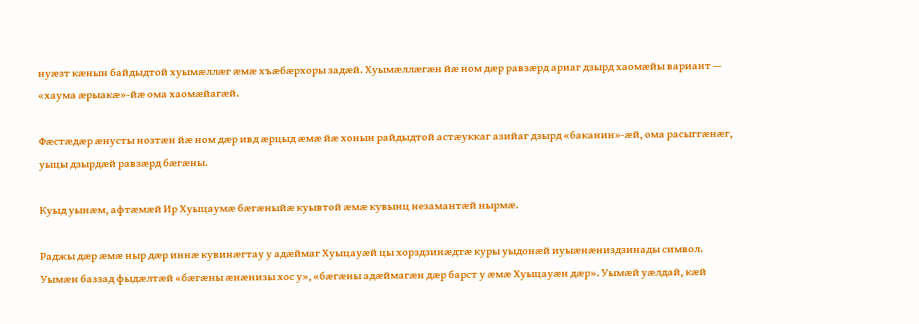нуæзт кæнын байдыдтой хуымæллæг æмæ хъæбæрхоры задæй. Хуымæллæгæн йæ ном дæр равзæрд ариаг дзырд хаомæйы вариант — «хаума æрыакæ»-йæ ома хаомæйагæй.

Фæстæдæр æнусты нозтæн йæ ном дæр ивд æрцыд æмæ йæ хонын райдыдтой астæуккаг азийаг дзырд «баканин»-æй, ома расыггæнæг, уыцы дзырдæй равзæрд бæгæны.

Куыд уынæм, афтæмæй Ир Хуыцаумæ бæгæныйæ куывтой æмæ кувынц незамантæй нырмæ.

Раджы дæр æмæ ныр дæр иннæ кувинæгтау у адæймаг Хуыцауæй цы хорздзинæдтæ куры уыдонæй иуыæнæниздзинады символ. Уымæн баззад фыдæлтæй «бæгæны æнæнизы хос у», «бæгæны адæймагæн дæр барст у æмæ Хуыцауæн дæр». Уымæй уæлдай, кæй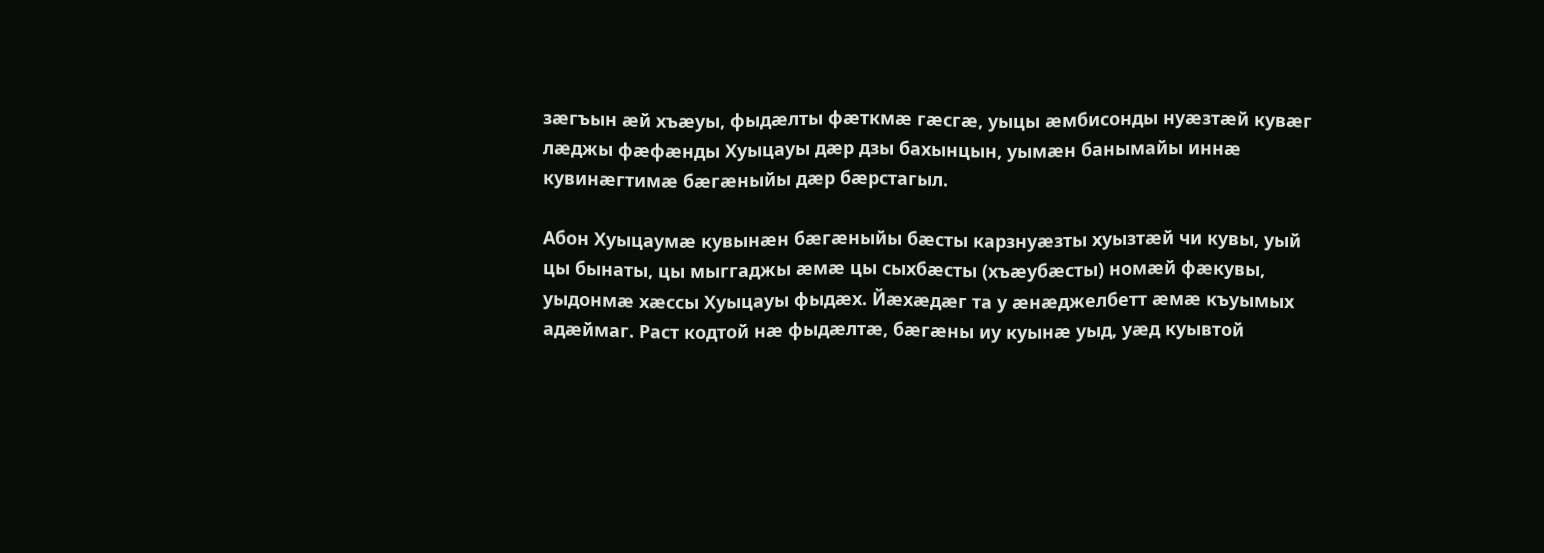зæгъын æй хъæуы, фыдæлты фæткмæ гæсгæ, уыцы æмбисонды нуæзтæй кувæг лæджы фæфæнды Хуыцауы дæр дзы бахынцын, уымæн банымайы иннæ кувинæгтимæ бæгæныйы дæр бæрстагыл.

Абон Хуыцаумæ кувынæн бæгæныйы бæсты карзнуæзты хуызтæй чи кувы, уый цы бынаты, цы мыггаджы æмæ цы сыхбæсты (хъæубæсты) номæй фæкувы, уыдонмæ хæссы Хуыцауы фыдæх. Йæхæдæг та у æнæджелбетт æмæ къуымых адæймаг. Раст кодтой нæ фыдæлтæ, бæгæны иу куынæ уыд, уæд куывтой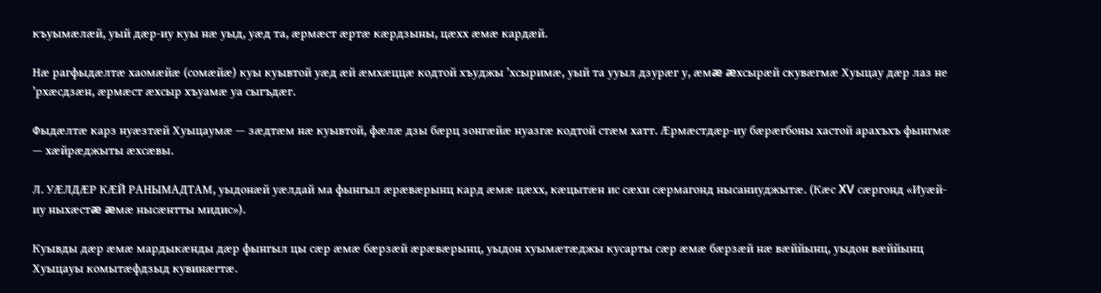къуымæлæй, уый дæр-иу куы нæ уыд, уæд та, æрмæст æртæ кæрдзыны, цæхх æмæ кардæй.

Нæ рагфыдæлтæ хаомæйæ (сомæйæ) куы куывтой уæд æй æмхæццæ кодтой хъуджы ’хсыримæ, уый та ууыл дзурæг у, æмæ æхсырæй скувæгмæ Хуыцау дæр лаз не ’рхæсдзæн, æрмæст æхсыр хъуамæ уа сыгъдæг.

Фыдæлтæ карз нуæзтæй Хуыцаумæ — зæдтæм нæ куывтой, фæлæ дзы бæрц зонгæйæ нуазгæ кодтой стæм хатт. Æрмæстдæр-иу бæрæгбоны хастой арахъхъ фынгмæ — хæйрæджыты æхсæвы.

Л. УÆЛДÆР КÆЙ РАНЫМАДТАМ, уыдонæй уæлдай ма фынгыл æрæвæрынц кард æмæ цæхх, кæцытæн ис сæхи сæрмагонд нысаниуджытæ. (Кæс XV сæргонд «Иуæй-иу ныхæстæ æмæ нысæнтты мидис»).

Куывды дæр æмæ мардыкæнды дæр фынгыл цы сæр æмæ бæрзæй æрæвæрынц, уыдон хуымæтæджы кусарты сæр æмæ бæрзæй нæ вæййынц, уыдон вæййынц Хуыцауы комытæфдзыд кувинæгтæ.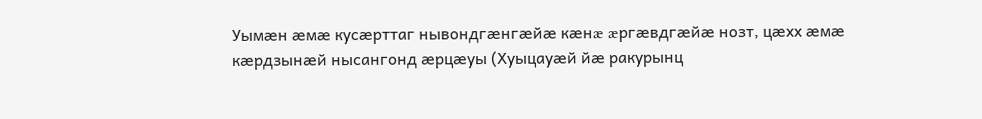Уымæн æмæ кусæрттаг нывондгæнгæйæ кæнæ æргæвдгæйæ нозт, цæхх æмæ кæрдзынæй нысангонд æрцæуы (Хуыцауæй йæ ракурынц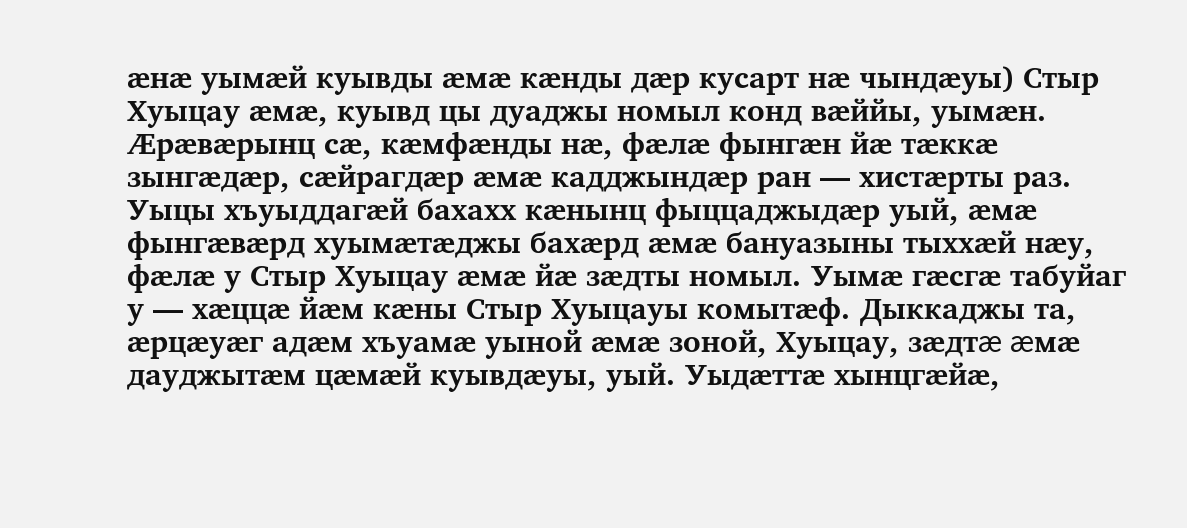æнæ уымæй куывды æмæ кæнды дæр кусарт нæ чындæуы) Стыр Хуыцау æмæ, куывд цы дуаджы номыл конд вæййы, уымæн. Æрæвæрынц сæ, кæмфæнды нæ, фæлæ фынгæн йæ тæккæ зынгæдæр, сæйрагдæр æмæ кадджындæр ран — хистæрты раз. Уыцы хъуыддагæй бахахх кæнынц фыццаджыдæр уый, æмæ фынгæвæрд хуымæтæджы бахæрд æмæ бануазыны тыххæй нæу, фæлæ у Стыр Хуыцау æмæ йæ зæдты номыл. Уымæ гæсгæ табуйаг у — хæццæ йæм кæны Стыр Хуыцауы комытæф. Дыккаджы та, æрцæуæг адæм хъуамæ уыной æмæ зоной, Хуыцау, зæдтæ æмæ дауджытæм цæмæй куывдæуы, уый. Уыдæттæ хынцгæйæ,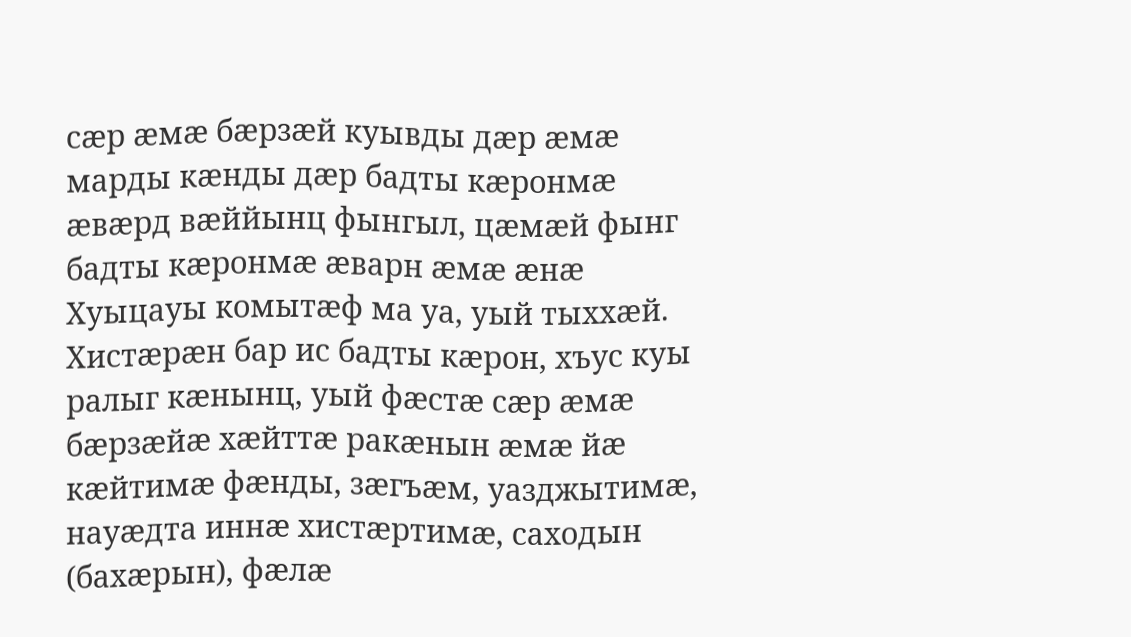сæр æмæ бæрзæй куывды дæр æмæ марды кæнды дæр бадты кæронмæ æвæрд вæййынц фынгыл, цæмæй фынг бадты кæронмæ æварн æмæ æнæ Хуыцауы комытæф ма уа, уый тыххæй. Хистæрæн бар ис бадты кæрон, хъус куы ралыг кæнынц, уый фæстæ сæр æмæ бæрзæйæ хæйттæ ракæнын æмæ йæ кæйтимæ фæнды, зæгъæм, уазджытимæ, науæдта иннæ хистæртимæ, саходын (бахæрын), фæлæ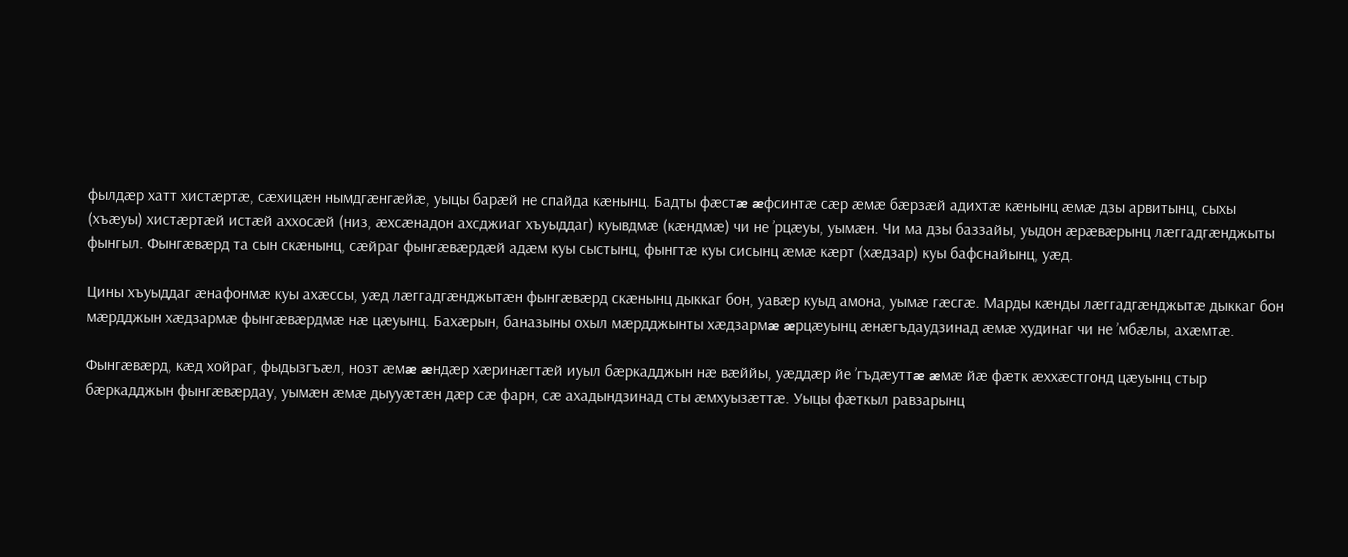фылдæр хатт хистæртæ, сæхицæн нымдгæнгæйæ, уыцы барæй не спайда кæнынц. Бадты фæстæ æфсинтæ сæр æмæ бæрзæй адихтæ кæнынц æмæ дзы арвитынц, сыхы (хъæуы) хистæртæй истæй аххосæй (низ, æхсæнадон ахсджиаг хъуыддаг) куывдмæ (кæндмæ) чи не ’рцæуы, уымæн. Чи ма дзы баззайы, уыдон æрæвæрынц лæггадгæнджыты фынгыл. Фынгæвæрд та сын скæнынц, сæйраг фынгæвæрдæй адæм куы сыстынц, фынгтæ куы сисынц æмæ кæрт (хæдзар) куы бафснайынц, уæд.

Цины хъуыддаг æнафонмæ куы ахæссы, уæд лæггадгæнджытæн фынгæвæрд скæнынц дыккаг бон, уавæр куыд амона, уымæ гæсгæ. Марды кæнды лæггадгæнджытæ дыккаг бон мæрдджын хæдзармæ фынгæвæрдмæ нæ цæуынц. Бахæрын, баназыны охыл мæрдджынты хæдзармæ æрцæуынц æнæгъдаудзинад æмæ худинаг чи не ’мбæлы, ахæмтæ.

Фынгæвæрд, кæд хойраг, фыдызгъæл, нозт æмæ æндæр хæринæгтæй иуыл бæркадджын нæ вæййы, уæддæр йе ’гъдæуттæ æмæ йæ фæтк æххæстгонд цæуынц стыр бæркадджын фынгæвæрдау, уымæн æмæ дыууæтæн дæр сæ фарн, сæ ахадындзинад сты æмхуызæттæ. Уыцы фæткыл равзарынц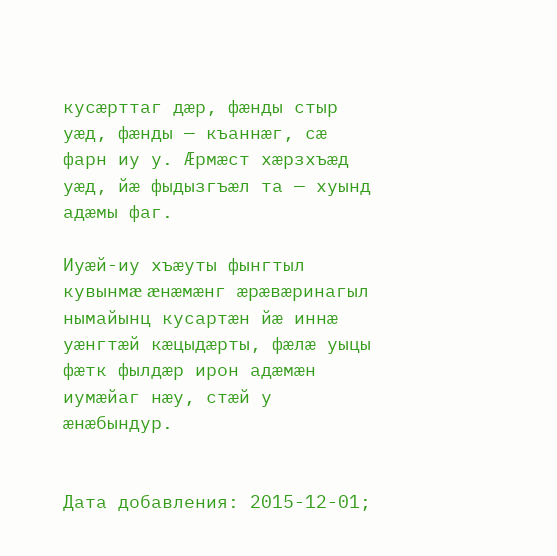кусæрттаг дæр, фæнды стыр уæд, фæнды — къаннæг, сæ фарн иу у. Æрмæст хæрзхъæд уæд, йæ фыдызгъæл та — хуынд адæмы фаг.

Иуæй-иу хъæуты фынгтыл кувынмæ æнæмæнг æрæвæринагыл нымайынц кусартæн йæ иннæ уæнгтæй кæцыдæрты, фæлæ уыцы фæтк фылдæр ирон адæмæн иумæйаг нæу, стæй у æнæбындур.


Дата добавления: 2015-12-01;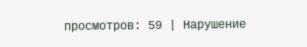просмотров: 59 | Нарушение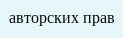авторских прав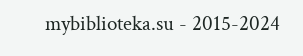mybiblioteka.su - 2015-2024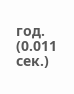год. (0.011 сек.)